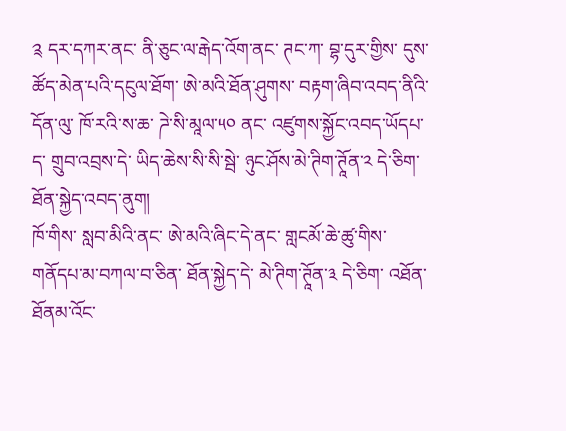༉ དར་དཀར་ནང་ ནི་ཅུང་ལ་རྒེད་འོག་ནང་ ཊང་ཀ་ བྷ་དུར་གྱིས་ དུས་ཚོད་མེན་པའི་དངུལ་ཐོག་ ཨེ་མའི་ཐོན་ཤུགས་ བརྟག་ཞིབ་འབད་ནིའི་དོན་ལུ་ ཁོ་རའི་ས་ཆ་ ཌེ་སི་མཱལ་༥༠ ནང་ འཛུགས་སྐྱོང་འབད་ཡོདཔ་ད་ གྲུབ་འབྲས་དེ་ ཡིད་ཆེས་སི་སི་སྦེ་ ཉུང་ཤོས་མེ་ཊིག་ཊཱོན་༢ དེ་ཅིག་ ཐོན་སྐྱེད་འབད་ནུག།
ཁོ་གིས་ སླབ་མིའི་ནང་ ཨེ་མའི་ཞིང་དེ་ནང་ གླངམོ་ཆེ་ཚུ་གིས་ གནོདཔ་མ་བཀལ་བ་ཅིན་ ཐོན་སྐྱེད་དེ་ མེ་ཊིག་ཊཱོན་༣ དེ་ཅིག་ འཐོན་ཐོནམ་འོང་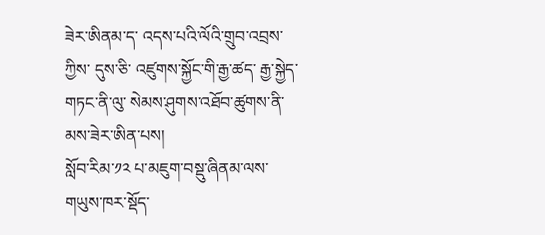ཟེར་ཨིནམ་ད་ འདས་པའི་ལོའི་གྲུབ་འབྲས་ཀྱིས་ དུས་ཅི་ འཛུགས་སྐྱོང་གི་རྒྱ་ཚད་ རྒྱ་སྐྱེད་གཏང་ནི་ལུ་ སེམས་ཤུགས་འཐོབ་ཚུགས་ནི་མས་ཟེར་ཨིན་པས།
སློབ་རིམ་༡༢ པ་མཇུག་བསྡུ་ཞིནམ་ལས་ གཡུས་ཁར་སྡོད་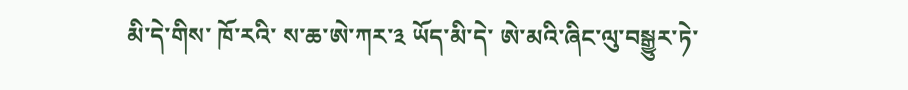མི་དེ་གིས་ ཁོ་རའི་ ས་ཆ་ཨེ་ཀར་༣ ཡོད་མི་དེ་ ཨེ་མའི་ཞིང་ལུ་བསྒྱུར་ཏེ་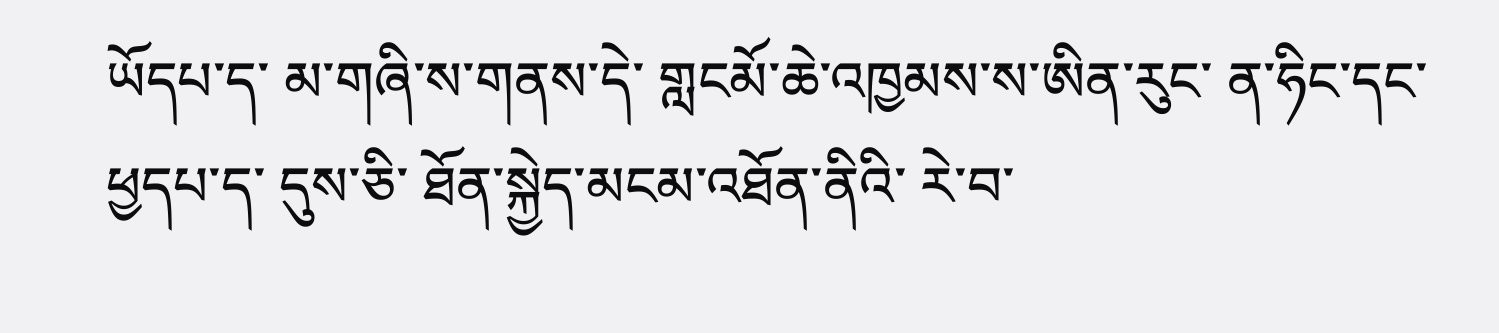ཡོདཔ་ད་ མ་གཞི་ས་གནས་དེ་ གླངམོ་ཆེ་འཁྱམས་ས་ཨིན་རུང་ ན་ཧིང་དང་ཕྱདཔ་ད་ དུས་ཅི་ ཐོན་སྐྱེད་མངམ་འཐོན་ནིའི་ རེ་བ་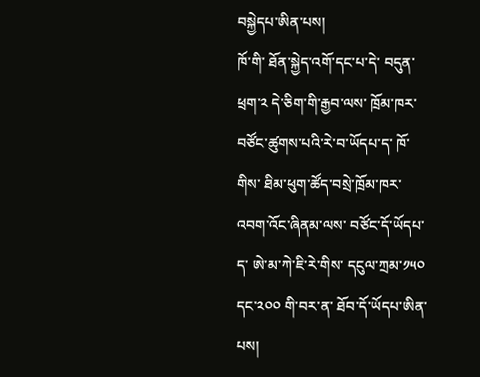བསྐྱེདཔ་ཨིན་པས།
ཁོ་གི་ ཐོན་སྐྱེད་འགོ་དང་པ་དེ་ བདུན་ཕྲག་༢ དེ་ཅིག་གི་རྒྱབ་ལས་ ཁྲོམ་ཁར་བཙོང་ཚུགས་པའི་རེ་བ་ཡོདཔ་ད་ ཁོ་གིས་ ཐིམ་ཕུག་ཚོད་བསྲེ་ཁྲོམ་ཁར་ འབག་འོང་ཞིནམ་ལས་ བཙོང་དོ་ཡོདཔ་ད་ ཨེ་མ་ཀེ་ཇི་རེ་གིས་ དངུལ་ཀྲམ་༡༥༠ དང་༢༠༠ གི་བར་ན་ ཐོབ་དོ་ཡོདཔ་ཨིན་པས།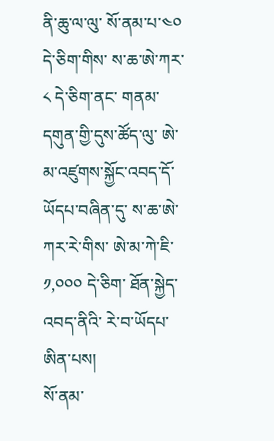ནི་ཆུ་ལ་ལུ་ སོ་ནམ་པ་༤༠ དེ་ཅིག་གིས་ ས་ཆ་ཨེ་ཀར་༨ དེ་ཅིག་ནང་ གནམ་དགུན་གྱི་དུས་ཚོད་ལུ་ ཨེ་མ་འཛུགས་སྐྱོང་འབད་དོ་ཡོདཔ་བཞིན་དུ་ ས་ཆ་ཨེ་ཀར་རེ་གིས་ ཨེ་མ་ཀེ་ཇི་༡,༠༠༠ དེ་ཅིག་ ཐོན་སྐྱེད་འབད་ནིའི་ རེ་བ་ཡོདཔ་ཨིན་པས།
སོ་ནམ་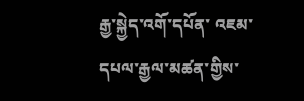རྒྱ་སྐྱེད་འགོ་དཔོན་ འཇམ་དཔལ་རྒྱལ་མཚན་གྱིས་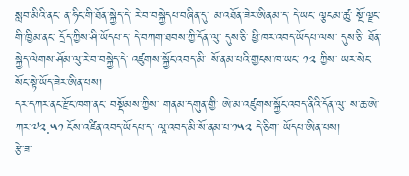སླབ་མིའི་ནང་ ན་ཧིང་གི་ཐོན་སྐྱེད་དེ་ རེ་བ་བསྐྱེདཔ་བཞིན་དུ་ མ་འཐོན་ཟེར་ཨིནམ་ད་ དེ་ཡང་ ལྕངམ་ཚུ་ སྔོ་ལྗང་གི་ཁྱིམ་ནང་ དྲོད་ཀྱིས་ཤི་ཡོདཔ་ད་ དེ་བཀག་ཐབས་ཀྱི་དོན་ལུ་ དུས་ཅི་ ཕྱི་ཁར་འབད་ཡོདཔ་ལས་ དུས་ཅི་ ཐོན་སྐྱེད་ལེགས་ཤོམ་ལུ་རེ་བ་བསྐྱེད་དེ་ འཛུགས་སྐྱོང་འབད་མི་ སོ་ནམ་པའི་གྱངས་ཁ་ཡང་ ༡༢ ཀྱིས་ ཡར་སེང་སོང་སྟེ་ཡོད་ཟེར་ཨིན་པས།
དར་དཀར་ནང་རྫོང་ཁག་ནང་ བསྡོམས་ཀྱིས་ གནམ་དགུན་གྱི་ ཨེ་མ་འཛུགས་སྐྱོང་འབད་ནིའི་དོན་ལུ་ ས་ཆ་ཨེ་ཀར་༧༢.༥༡ ངོས་འཛིན་འབད་ཡོདཔ་ད་ ལཱ་འབད་མི་སོ་ནམ་པ་༡༥༢ དེ་ཅིག་ ཡོདཔ་ཨིན་པས།
རྩེ་ཟ་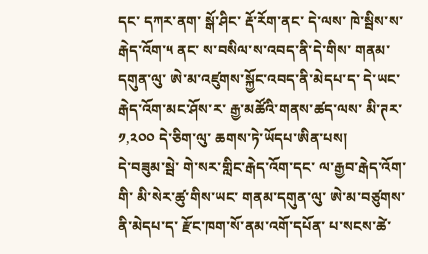དང་ དཀར་ནག་ སྒོ་ཤིང་ རྡོ་རོག་ནང་ དེ་ལས་ ཁེ་སྦིས་ས་རྒེད་འོག་༥ ནང་ ས་བསིལ་ས་འབད་ནི་དེ་གིས་ གནམ་དགུན་ལུ་ ཨེ་མ་འཛུགས་སྐྱོང་འབད་ནི་མེདཔ་ད་ དེ་ཡང་ རྒེད་འོག་མང་ཤོས་ར་ རྒྱ་མཚོའི་གནས་ཚད་ལས་ མི་ཊར་༡,༢༠༠ དེ་ཅིག་ལུ་ ཆགས་ཏེ་ཡོདཔ་ཨིན་པས།
དེ་བཟུམ་སྦེ་ གེ་སར་གླིང་རྒེད་འོག་དང་ ལ་རྒྱབ་རྒེད་འོག་གི་ མི་སེར་ཚུ་གིས་ཡང་ གནམ་དགུན་ལུ་ ཨེ་མ་བཙུགས་ནི་མེདཔ་ད་ རྫོང་ཁག་སོ་ནམ་འགོ་དཔོན་ པ་སངས་ཚེ་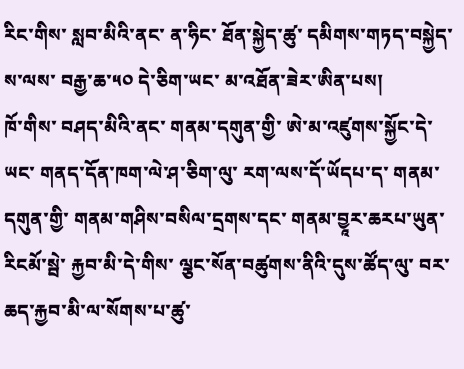རིང་གིས་ སླབ་མིའི་ནང་ ན་ཧིང་ ཐོན་སྐྱེད་ཚུ་ དམིགས་གཏད་བསྐྱེད་ས་ལས་ བརྒྱ་ཆ་༥༠ དེ་ཅིག་ཡང་ མ་འཐོན་ཟེར་ཨིན་པས།
ཁོ་གིས་ བཤད་མིའི་ནང་ གནམ་དགུན་གྱི་ ཨེ་མ་འཛུགས་སྐྱོང་དེ་ཡང་ གནད་དོན་ཁག་ལེ་ཤ་ཅིག་ལུ་ རག་ལས་དོ་ཡོདཔ་ད་ གནམ་དགུན་གྱི་ གནམ་གཤིས་བསིལ་དྲགས་དང་ གནམ་བྱཱར་ཆརཔ་ཡུན་རིངམོ་སྦེ་ རྐྱབ་མི་དེ་གིས་ ལྕང་སོན་བཚུགས་ནིའི་དུས་ཚོད་ལུ་ བར་ཆད་རྐྱབ་མི་ལ་སོགས་པ་ཚུ་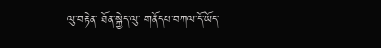ལུ་བརྟེན་ ཐོན་སྐྱེད་ལུ་ གནོདཔ་བཀལ་དོ་ཡོད་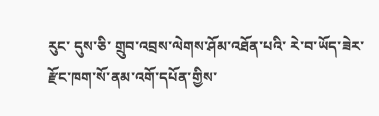རུང་ དུས་ཅི་ གྲུབ་འབྲས་ལེགས་ཤོམ་འཐོན་པའི་ རེ་བ་ཡོད་ཟེར་ རྫོང་ཁག་སོ་ནམ་འགོ་དཔོན་གྱིས་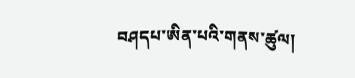བཤདཔ་ཨིན་པའི་གནས་ཚུལ།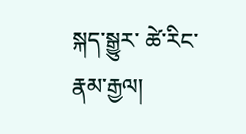སྐད་སྒྱུར་ ཚེ་རིང་རྣམ་རྒྱལ།